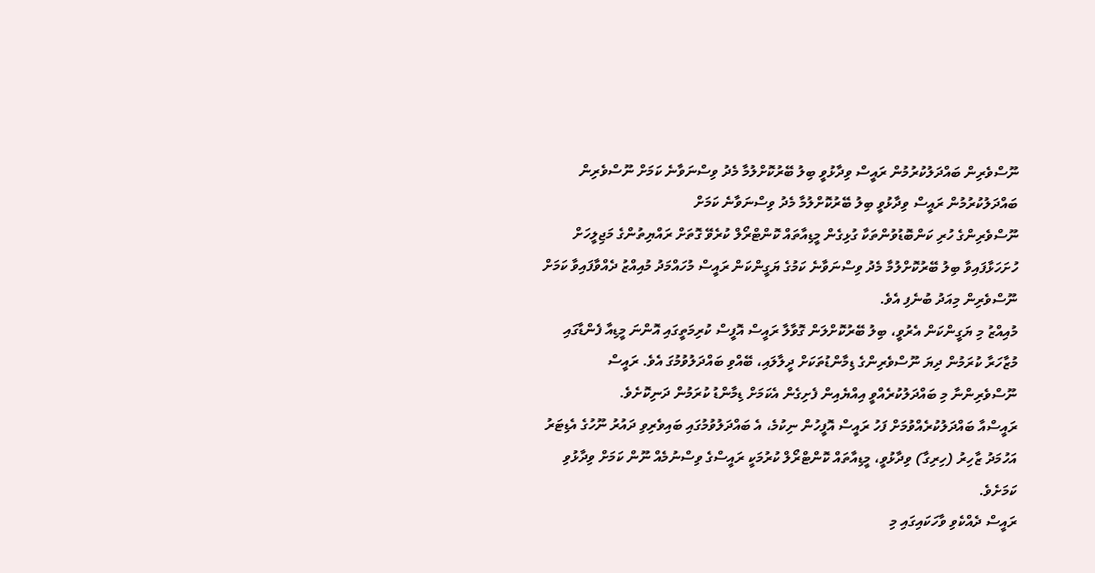ނޫސްވެރިން ބައްދަލުކުރުމުން ރައީސް ވިދާޅުވީ ބިލު ބޭރުކޮށްލުމާ މެދު ވިސްނަވާނެ ކަމަށް ނޫސްވެރިން ބައްދަލުކުރުމުން ރައީސް ވިދާޅުވީ ބިލު ބޭރުކޮށްލުމާ މެދު ވިސްނަވާނެ ކަމަށް
ނޫސްވެރިންގެ ހުރި ކަންބޮޑުވުންތަކާ ގުޅިގެން މީޑިއާތައް ކޮންޓްރޯލް ކުރެވޭ ގޮތަށް ރައްޔިތުންގެ މަޖިލީހަށް ހުށަހަޅާފައިވާ ބިލު ބޭރުކޮށްލުމާ މެދު ވިސްނަވާނެ ކަމުގެ ޔަގީންކަން ރައީސް މުހައްމަދު މުއިއްޒު ދެއްވާފައިވާ ކަމަށް ނޫސްވެރިން މިއަދު ބުނެފި އެވެ.
މުއިއްޒު މި ޔަގީންކަން އެރުވީ، ބިލު ބޭރުކޮށްލަން ގޮވާލާ ރައީސް އޮފީސް ކުރިމަތީގައި އޮންނަ މީޑިއާ ފެންޑާގައި މުޒާހަރާ ކުރަމުން ދިޔަ ނޫސްވެރިންގެ ޑިމާންޑުތަކަށް ދީލާލައި، ބޭއްވި ބައްދަލުވުމުގަ އެވެ. ރައީސް ނޫސްވެރިންނާ މި ބައްދަލުކުރެއްވީ އިއްޔެއިން ފެށިގެން އެކަމަށް ޑިމާންޑު ކުރަމުން ދަނިކޮށެވެ.
ރައީސްއާ ބައްދަލުކުރެއްވުމަށް ފަހު ރައީސް އޮފީހުން ނިކުމެ، އެ ބައްދަލުވުމުގައި ބައިވެރިވި ދައުރު ނޫހުގެ އެޑިޓަރު އަހުމަދު ޒާހިރު (ހިރިގާ) ވިދާޅުވީ، މީޑިއާތައް ކޮންޓްރޯލް ކުރުމަކީ ރައީސްގެ ވިސްނުމެއް ނޫން ކަމަށް ވިދާޅުވި ކަމަށެވެ.
ރައީސް ދެއްކެވި ވާހަކައިގައި މި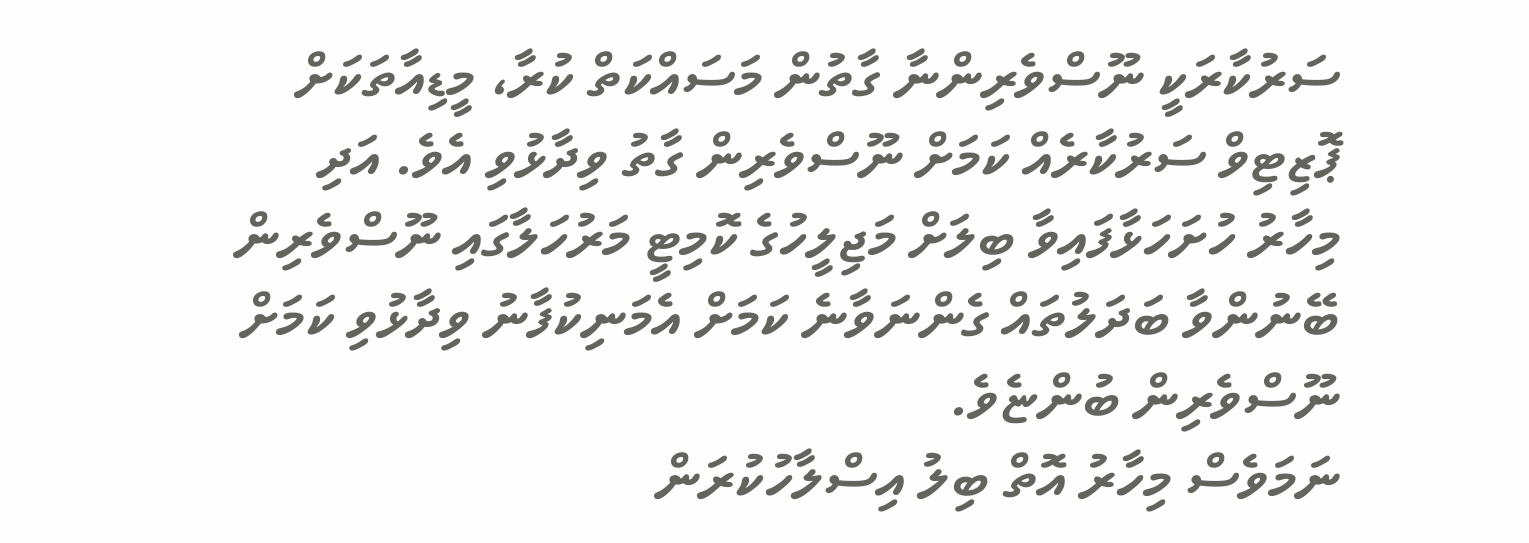ސަރުކާރަކީ ނޫސްވެރިންނާ ގާތުން މަސައްކަތް ކުރާ، މީޑިއާތަކަށް ޕޮޒިޓިވް ސަރުކާރެއް ކަމަށް ނޫސްވެރިން ގާތު ވިދާޅުވި އެވެ. އަދި މިހާރު ހުށަހަޅާފައިވާ ބިލަށް މަޖިލީހުގެ ކޮމިޓީ މަރުހަލާގައި ނޫސްވެރިން ބޭނުންވާ ބަދަލުތައް ގެންނަވާނެ ކަމަށް އެމަނިކުފާނު ވިދާޅުވި ކަމަށް ނޫސްވެރިން ބުންޏެވެ.
ނަމަވެސް މިހާރު އޮތް ބިލު އިސްލާހުކުރަން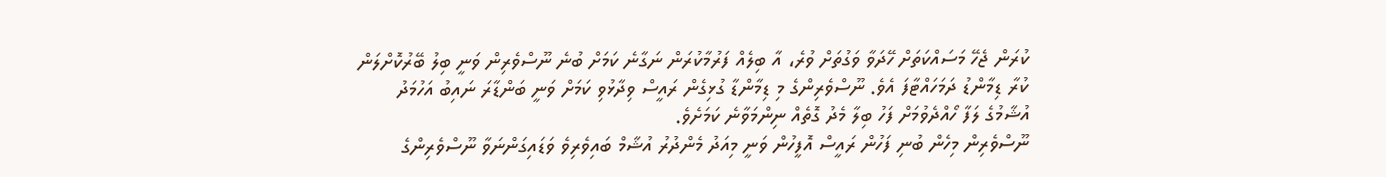ކުރަން ޖެހޭ މަސައްކަތަށް ހޭދަވާ ވަގުތަށް ވުރެ، އާ ބިލެއް ފަރުމާކުރަން ނަގާނެ ކަމަށް ބުނެ ނޫސްވެރިން ވަނީ ބިލު ބޭރުކޮށްލަން ކުރާ ޑިމާންޑު ދަމަހައްޓާފަ އެވެ. ނޫސްވެރިންގެ މި ޑިމާންޑާ ގުޅިގެން ރައީސް ވިދާޅުވި ކަމަށް ވަނީ ބަންޑާރަ ނައިބު އަހުމަދު އުޝާމުގެ ލަފާ ހޯއްދެވުމަށް ފަހު ބިލާ މެދު ގޮތެއް ނިންމަވާނެ ކަމަށެވެ.
ނޫސްވެރިން މިހެން ބުނި ފަހުން ރައީސް އޮފީހުން ވަނީ މިއަދު މެންދުރު އުޝާމް ބައިވެރިވެ ވަޑައިގަންނަވާ ނޫސްވެރިންގެ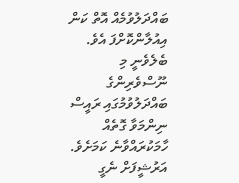ބައްދަލުވުމެއް އޮތް ކަން އިއުލާންކޮށްފަ އެވެ. ބެލެވެނީ މި ނޫސްވެރިންގެ ބައްދަލުވުމުގައި ރައީސް ނިންމަވާ ގޮތެއް ހާމަކުރައްވާނެ ކަމަށެވެ.
އަރުޝީފަށް ނެގީ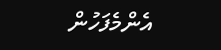އެންމެފަހުން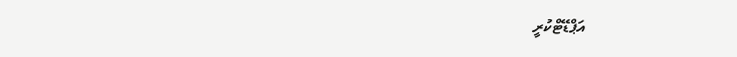އަޕްޑޭޓްކުރީ